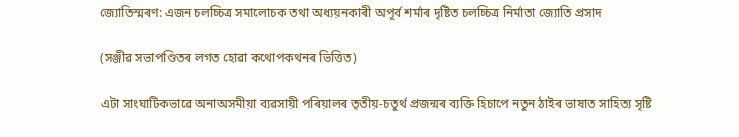জ্যোতিস্মৰণ: এজন চলচ্চিত্ৰ সমালোচক তথা অধ্যয়নকাৰী অপূৰ্ব শৰ্মাৰ দৃষ্টিত চলচ্চিত্ৰ নিৰ্মাতা জ্যোতি প্ৰসাদ

(সঞ্জীৱ সভাপণ্ডিতৰ লগত হোৱা কথোপকথনৰ ভিত্তিত)

এটা সাংঘাটিকভাৱে অনাঅসমীয়া ব্যৱসায়ী পৰিয়ালৰ তৃতীয়-চতুৰ্থ প্ৰজন্মৰ ব্যক্তি হিচাপে নতুন ঠাইৰ ভাষাত সাহিত্য সৃষ্টি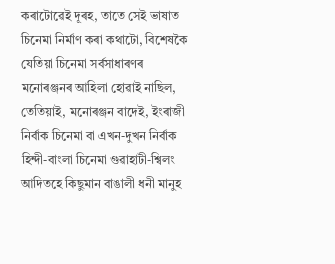কৰাটোৱেই দূৰহ, তাতে সেই ভাষাত চিনেমা নিৰ্মাণ কৰা কথাটো, বিশেষকৈ যেতিয়া চিনেমা সৰ্বসাধাৰণৰ মনোৰঞ্জনৰ আহিলা হোৱাই নাছিল, তেতিয়াই, মনোৰঞ্জন বাদেই, ইংৰাজী নিৰ্বাক চিনেমা বা এখন-দুখন নিৰ্বাক হিন্দী-বাংলা চিনেমা গুৱাহাটী-শ্বিলং আদিতহে কিছুমান বাঙালী ধনী মানুহ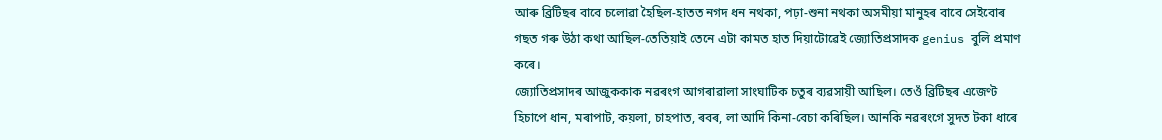আৰু ব্ৰিটিছৰ বাবে চলোৱা হৈছিল-হাতত নগদ ধন নথকা, পঢ়া-শুনা নথকা অসমীয়া মানুহৰ বাবে সেইবোৰ গছত গৰু উঠা কথা আছিল-তেতিয়াই তেনে এটা কামত হাত দিয়াটোৱেই জ্যোতিপ্ৰসাদক genius বুলি প্ৰমাণ কৰে।
জ্যোতিপ্ৰসাদৰ আজুককাক নৱৰংগ আগৰাৱালা সাংঘাটিক চতুৰ ব্যৱসায়ী আছিল। তেওঁ ব্ৰিটিছৰ এজেণ্ট হিচাপে ধান, মৰাপাট, কয়লা, চাহপাত, ৰবৰ, লা আদি কিনা-বেচা কৰিছিল। আনকি নৱৰংগে সুদত টকা ধাৰে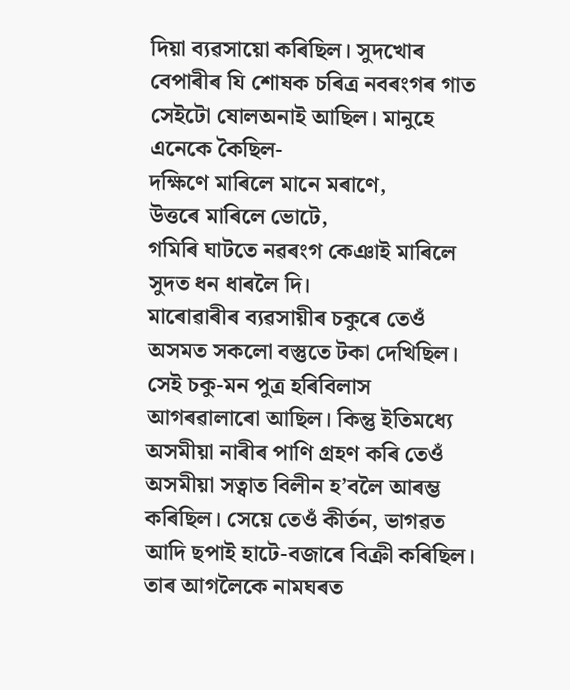দিয়া ব্যৱসায়ো কৰিছিল। সুদখোৰ বেপাৰীৰ যি শোষক চৰিত্ৰ নবৰংগৰ গাত সেইটো ষোলঅনাই আছিল। মানুহে এনেকে কৈছিল-
দক্ষিণে মাৰিলে মানে মৰাণে,
উত্তৰে মাৰিলে ভোটে,
গমিৰি ঘাটতে নৱৰংগ কেঞাই মাৰিলে
সুদত ধন ধাৰলৈ দি।
মাৰোৱাৰীৰ ব্যৱসায়ীৰ চকুৰে তেওঁ অসমত সকলো বস্তুতে টকা দেখিছিল। সেই চকু-মন পুত্ৰ হৰিবিলাস আগৰৱালাৰো আছিল। কিন্তু ইতিমধ্যে অসমীয়া নাৰীৰ পাণি গ্ৰহণ কৰি তেওঁ অসমীয়া সত্বাত বিলীন হ’বলৈ আৰম্ভ কৰিছিল। সেয়ে তেওঁ কীৰ্তন, ভাগৱত আদি ছপাই হাটে-বজাৰে বিক্ৰী কৰিছিল। তাৰ আগলৈকে নামঘৰত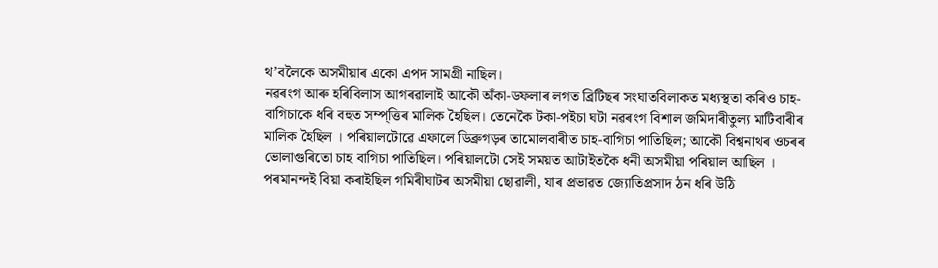থ’বলৈকে অসমীয়াৰ একো এপদ সামগ্রী নাছিল।
নৱৰংগ আৰু হৰিবিলাস আগৰৱালাই আকৌ অঁকা-ডফলাৰ লগত ব্ৰিটিছৰ সংঘাতবিলাকত মধ্যস্থতা কৰিও চাহ-বাগিচাকে ধৰি বহুত সম্প্ত্তিৰ মালিক হৈছিল। তেনেকৈ টকা-পইচা ঘটা নৱৰংগ বিশাল জমিদাৰীতুল্য মাটিবাৰীৰ মালিক হৈছিল । পৰিয়ালটোৱে এফালে ডিব্ৰুগড়ৰ তামোলবাৰীত চাহ-বাগিচা পাতিছিল; আকৌ বিশ্বনাথৰ ওচৰৰ ভোলাগুৰিতো চাহ বাগিচা পাতিছিল। পৰিয়ালটো সেই সময়ত আটাইতকৈ ধনী অসমীয়া পৰিয়াল আছিল ।
পৰমানন্দই বিয়া কৰাইছিল গমিৰীঘাটৰ অসমীয়া ছোৱালী, যাৰ প্ৰভাৱত জ্যোতিপ্ৰসাদ ঠন ধৰি উঠি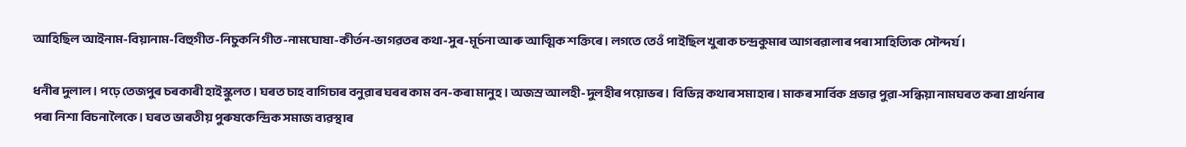আহিছিল আইনাম-বিয়ানাম-বিহুগীত-নিচুকনি গীত-নামঘোষা-কীৰ্তন-ভাগৱতৰ কথা-সুৰ-মূৰ্চনা আৰু আত্মিক শক্তিৰে। লগতে তেওঁ পাইছিল খুৰাক চন্দ্ৰকুমাৰ আগৰৱালাৰ পৰা সাহিত্যিক সৌন্দৰ্য।

ধনীৰ দুলাল। পঢ়ে তেজপুৰ চৰকাৰী হাইস্কুলত। ঘৰত চাহ বাগিচাৰ বনুৱাৰ ঘৰৰ কাম বন-কৰা মানুহ। অজস্ৰ আলহী-দুলহীৰ পয়োভৰ। বিভিন্ন কথাৰ সমাহাৰ। মাকৰ সাৰ্বিক প্ৰভাৱ পুৱা-সন্ধিয়া নামঘৰত কৰা প্ৰাৰ্থনাৰ পৰা নিশা বিচনালৈকে। ঘৰত ভাৰতীয় পুৰুষকেন্দ্ৰিক সমাজ ব্যৱস্থাৰ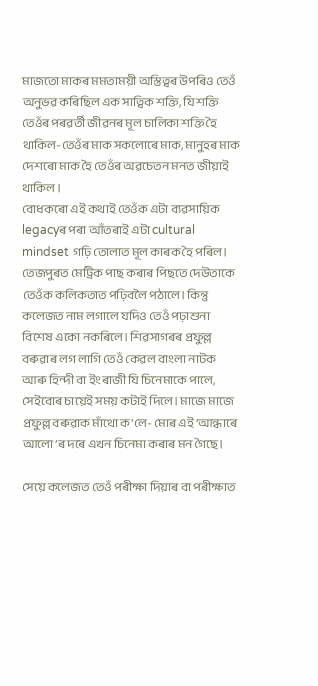মাজতো মাকৰ মমতাময়ী অস্তিত্বৰ উপৰিও তেওঁ অনুভৱ কৰিছিল এক সাত্বিক শক্তি, যি শক্তি তেওঁৰ পৰৱৰ্তী জীৱনৰ মূল চালিকা শক্তি হৈ থাকিল-তেওঁৰ মাক সকলোৰে মাক, মানুহৰ মাক দেশৰো মাক হৈ তেওঁৰ অৱচেতন মনত জীয়াই থাকিল ।
বোধকৰো এই কথাই তেওঁক এটা ব্যৱসায়িক legacyৰ পৰা আঁতৰাই এটা cultural mindset গঢ়ি তোলাত মূল কাৰক হৈ পৰিল।
তেজপুৰত মেট্ৰিক পাছ কৰাৰ পিছতে দেউতাকে তেওঁক কলিকতাত পঢ়িবলৈ পঠালে। কিন্তু কলেজত নাম লগালে যদিও তেওঁ পঢ়াশুনা বিশেষ একো নকৰিলে। শিৱসাগৰৰ প্ৰফুল্ল বৰুৱাৰ লগ লাগি তেওঁ কেৱল বাংলা নাটক আৰু হিন্দী বা ইংৰাজী যি চিনেমাকে পালে, সেইবোৰ চায়েই সময় কটাই দিলে। মাজে মাজে প্ৰফুল্ল বৰুৱাক মাঁথো ক’লে- মোৰ এই ‘আন্ধাৰে আলো’ৰ দৰে এখন চিনেমা কৰাৰ মন গৈছে।

সেয়ে কলেজত তেওঁ পৰীক্ষা দিয়াৰ বা পৰীক্ষাত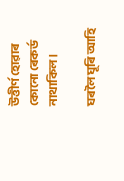উত্তীৰ্ণ হোৱাৰ কোনো ৰেকৰ্ড নাথাকিল।

ঘৰলৈ ঘূৰি আহি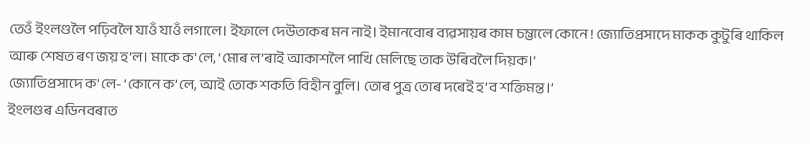তেওঁ ইংলণ্ডলৈ পঢ়িবলৈ যাওঁ যাওঁ লগালে। ইফালে দেউতাকৰ মন নাই। ইমানবোৰ ব্যৱসায়ৰ কাম চম্ভালে কোনে ! জ্যোতিপ্ৰসাদে মাকক কুটুৰি থাকিল আৰু শেষত ৰণ জয় হ’ল। মাকে ক’লে, ‘মোৰ ল’ৰাই আকাশলৈ পাখি মেলিছে তাক উৰিবলৈ দিয়ক।‘
জ্যোতিপ্ৰসাদে ক’লে- ‘কোনে ক’লে, আই তোক শকতি বিহীন বুলি। তোৰ পুত্ৰ তোৰ দৰেই হ’ব শক্তিমন্ত।’
ইংলণ্ডৰ এডিনবৰাত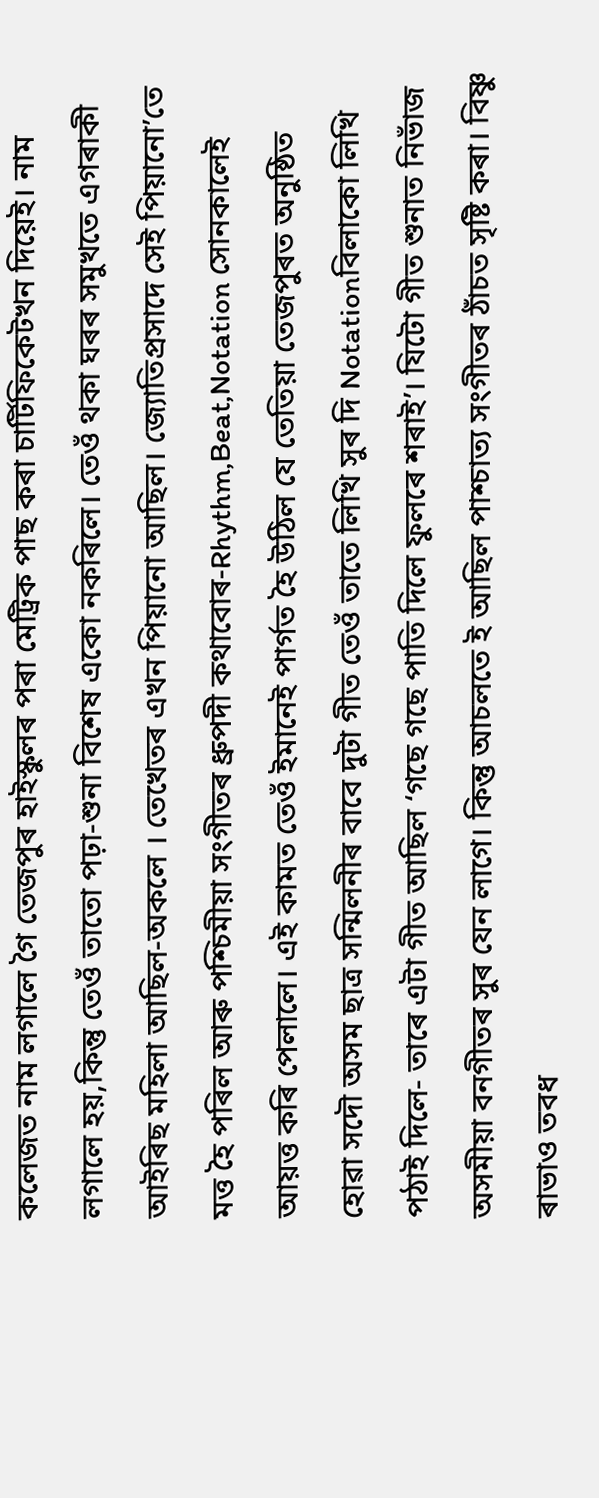কলেজত নাম লগালে গৈ তেজপুৰ হাইস্কুলৰ পৰা মেট্ৰিক পাছ কৰা চাৰ্টিফিকেটখন দিয়েই। নাম লগালে হয়,কিন্তু তেওঁ তাতো পঢ়া-শুনা বিশেষ একো নকৰিলে। তেওঁ থকা ঘৰৰ সমুখতে এগৰাকী আইৰিছ মহিলা আছিল-অকলে । তেখেতৰ এখন পিয়ানো আছিল। জ্যোতিপ্ৰসাদে সেই পিয়ানো’তে মত্ত হৈ পৰিল আৰু পশ্চিমীয়া সংগীতৰ ধ্ৰুপদী কথাবোৰ-Rhythm,Beat,Notation সোনকালেই আয়ত্ত কৰি পেলালে। এই কামত তেওঁ ইমানেই পাৰ্গত হৈ উঠিল যে তেতিয়া তেজপুৰত অনুষ্ঠিত হোৱা সদৌ অসম ছাত্ৰ সন্মিলনীৰ বাবে দুটা গীত তেওঁ তাতে লিখি সুৰ দি Notationবিলাকো লিখি পঠাই দিলে- তাৰে এটা গীত আছিল ‘গছে গছে পাতি দিলে ফুলৰে শৰাই’। যিটো গীত শুনাত নিভাঁজ অসমীয়া বনগীতৰ সুৰ যেন লাগে। কিন্তু আচলতে ই আছিল পাশ্চাত্য সংগীতৰ ঠাঁচত সৃষ্টি কৰা। বিষ্ণু ৰাভাও তবধ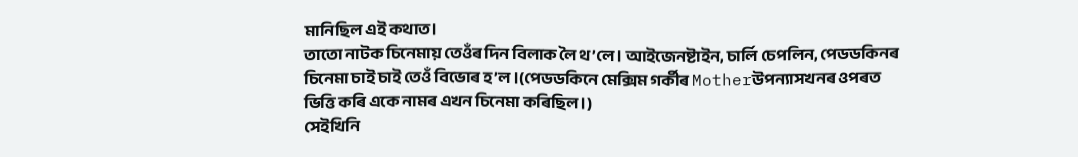মানিছিল এই কথাত।
তাতো নাটক চিনেমায় তেওঁৰ দিন বিলাক লৈ থ’লে। আইজেনষ্টাইন, চার্লি চেপলিন, পেডডকিনৰ চিনেমা চাই চাই তেওঁ বিভোৰ হ’ল ।(পেডডকিনে মেক্সিম গর্কীৰ Motherউপন্যাসখনৰ ওপৰত ভিত্তি কৰি একে নামৰ এখন চিনেমা কৰিছিল।)
সেইখিনি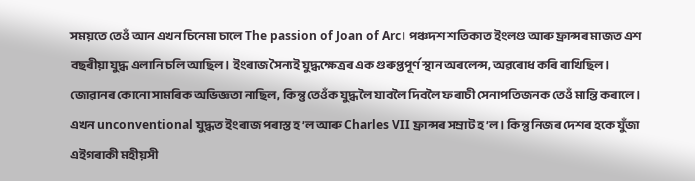সময়তে তেওঁ আন এখন চিনেমা চালে The passion of Joan of Arc। পঞ্চদশ শতিকাত ইংলণ্ড আৰু ফ্ৰান্সৰ মাজত এশ বছৰীয়া যুদ্ধ এলানি চলি আছিল। ইংৰাজ সৈন্যই যুদ্ধক্ষেত্ৰৰ এক গুৰুপ্তপূর্ণ স্থান অৰলেন্স, অৱৰোধ কৰি ৰাখিছিল। জোৱানৰ কোনো সামৰিক অভিজ্ঞতা নাছিল, কিন্তু তেওঁক যুদ্ধলৈ যাবলৈ দিবলৈ ফৰাচী সেনাপতিজনক তেওঁ মান্তি কৰালে। এখন unconventional যুদ্ধত ইংৰাজ পৰাস্ত হ’ল আৰু Charles VII ফ্ৰান্সৰ সম্ৰাট হ’ল। কিন্তু নিজৰ দেশৰ হকে যুঁজা এইগৰাকী মহীয়সী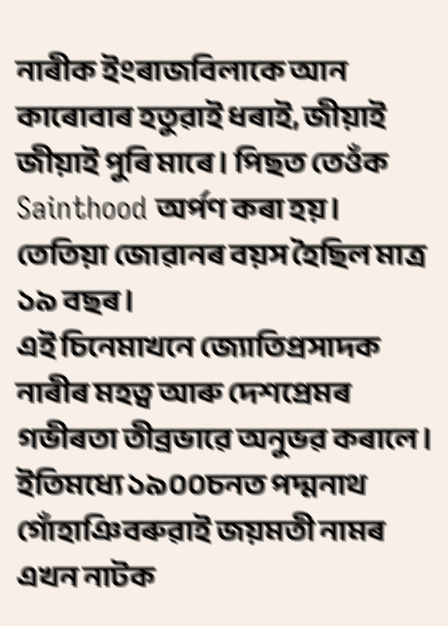নাৰীক ইংৰাজবিলাকে আন কাৰোবাৰ হতুৱাই ধৰাই, জীয়াই জীয়াই পুৰি মাৰে। পিছত তেওঁক Sainthood অৰ্পণ কৰা হয়। তেতিয়া জোৱানৰ বয়স হৈছিল মাত্ৰ ১৯ বছৰ।
এই চিনেমাখনে জ্যোতিপ্ৰসাদক নাৰীৰ মহত্ব আৰু দেশপ্ৰেমৰ গভীৰতা তীব্ৰভাৱে অনুভৱ কৰালে।
ইতিমধ্যে ১৯০০চনত পদ্মনাথ গোঁহাঞিবৰুৱাই জয়মতী নামৰ এখন নাটক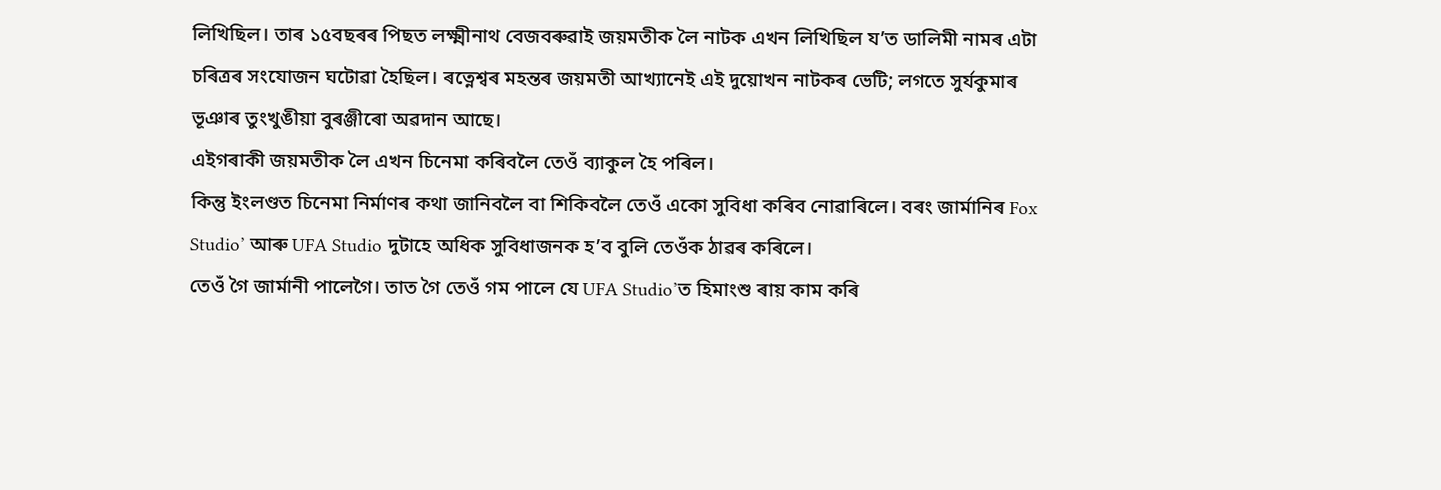লিখিছিল। তাৰ ১৫বছৰৰ পিছত লক্ষ্মীনাথ বেজবৰুৱাই জয়মতীক লৈ নাটক এখন লিখিছিল য’ত ডালিমী নামৰ এটা চৰিত্ৰৰ সংযোজন ঘটোৱা হৈছিল। ৰত্নেশ্বৰ মহন্তৰ জয়মতী আখ্যানেই এই দুয়োখন নাটকৰ ভেটি; লগতে সুৰ্যকুমাৰ ভূঞাৰ তুংখুঙীয়া বুৰঞ্জীৰো অৱদান আছে।
এইগৰাকী জয়মতীক লৈ এখন চিনেমা কৰিবলৈ তেওঁ ব্যাকুল হৈ পৰিল।
কিন্তু ইংলণ্ডত চিনেমা নিৰ্মাণৰ কথা জানিবলৈ বা শিকিবলৈ তেওঁ একো সুবিধা কৰিব নোৱাৰিলে। বৰং জাৰ্মানিৰ Fox Studio’ আৰু UFA Studio দুটাহে অধিক সুবিধাজনক হ’ব বুলি তেওঁক ঠাৱৰ কৰিলে।
তেওঁ গৈ জাৰ্মানী পালেগৈ। তাত গৈ তেওঁ গম পালে যে UFA Studio’ত হিমাংশু ৰায় কাম কৰি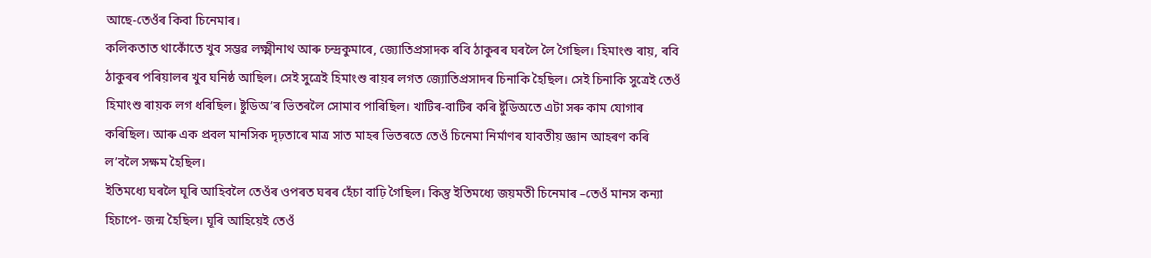আছে-তেওঁৰ কিবা চিনেমাৰ।
কলিকতাত থাকোঁতে খুব সম্ভৱ লক্ষ্মীনাথ আৰু চন্দ্ৰকুমাৰে, জ্যোতিপ্ৰসাদক ৰবি ঠাকুৰৰ ঘৰলৈ লৈ গৈছিল। হিমাংশু ৰায়, ৰবি ঠাকুৰৰ পৰিয়ালৰ খুব ঘনিষ্ঠ আছিল। সেই সুত্ৰেই হিমাংশু ৰায়ৰ লগত জ্যোতিপ্ৰসাদৰ চিনাকি হৈছিল। সেই চিনাকি সুত্ৰেই তেওঁ হিমাংশু ৰায়ক লগ ধৰিছিল। ষ্টুডিঅ’ৰ ভিতৰলৈ সোমাব পাৰিছিল। খাটিৰ-বাটিৰ কৰি ষ্টুডিঅতে এটা সৰু কাম যোগাৰ কৰিছিল। আৰু এক প্ৰবল মানসিক দৃঢ়তাৰে মাত্ৰ সাত মাহৰ ভিতৰতে তেওঁ চিনেমা নিৰ্মাণৰ যাবতীয় জ্ঞান আহৰণ কৰি ল’বলৈ সক্ষম হৈছিল।
ইতিমধ্যে ঘৰলৈ ঘূৰি আহিবলৈ তেওঁৰ ওপৰত ঘৰৰ হেঁচা বাঢ়ি গৈছিল। কিন্তু ইতিমধ্যে জয়মতী চিনেমাৰ –তেওঁ মানস কন্যা হিচাপে- জন্ম হৈছিল। ঘূৰি আহিয়েই তেওঁ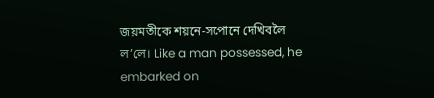জয়মতীকে শয়নে-সপোনে দেখিবলৈ ল’লে। Like a man possessed, he embarked on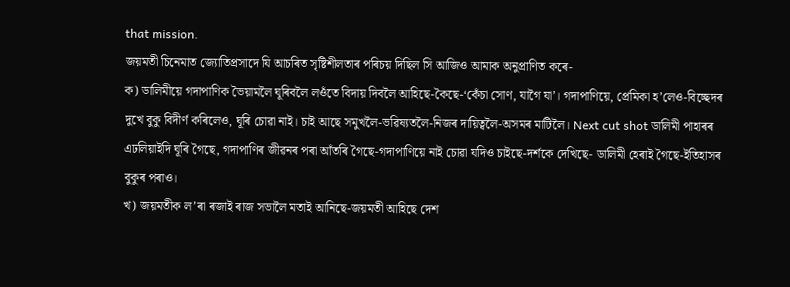that mission.
জয়মতী চিনেমাত জ্যোতিপ্ৰসাদে যি আচৰিত সৃষ্টিশীলতাৰ পৰিচয় দিছিল সি আজিও আমাক অনুপ্ৰাণিত কৰে-
ক) ডালিমীয়ে গদাপাণিক ভৈয়ামলৈ ঘূৰিবলৈ লওঁতে বিদায় দিবলৈ আহিছে-কৈছে-‘কেঁচা সোণ, যাগৈ যা’। গদাপাণিয়ে, প্ৰেমিকা হ’লেও-বিচ্ছেদৰ দুখে বুকু বিদীৰ্ণ কৰিলেও, ঘূৰি চোৱা নাই। চাই আছে সমুখলৈ-ভৱিষ্যতলৈ-নিজৰ দায়িত্বলৈ-অসমৰ মাটিলৈ। Next cut shot ডালিমী পাহাৰৰ এঢলিয়াইদি ঘূৰি গৈছে, গদাপাণিৰ জীৱনৰ পৰা আঁতৰি গৈছে-গদাপাণিয়ে নাই চোৱা যদিও চাইছে-দৰ্শকে দেখিছে- ডালিমী হেৰাই গৈছে-ইতিহাসৰ বুকুৰ পৰাও।
খ) জয়মতীক ল’ৰা ৰজাই ৰাজ সভালৈ মতাই আনিছে-জয়মতী আহিছে দেশ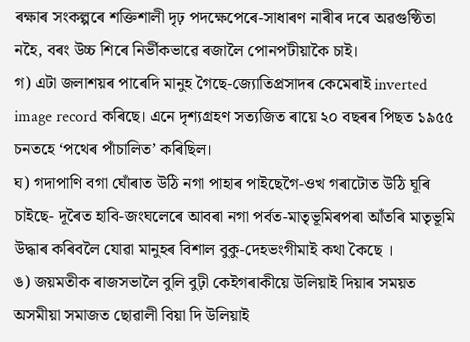ৰক্ষাৰ সংকল্পৰে শক্তিশালী দৃঢ় পদক্ষেপেৰে-সাধাৰণ নাৰীৰ দৰে অৱগুণ্ঠিতা নহৈ, বৰং উচ্চ শিৰে নিৰ্ভীকভাৱে ৰজালৈ পোনপটীয়াকৈ চাই।
গ) এটা জলাশয়ৰ পাৰেদি মানুহ গৈছে-জ্যোতিপ্ৰসাদৰ কেমেৰাই inverted image record কৰিছে। এনে দৃশ্যগ্ৰহণ সত্যজিত ৰায়ে ২০ বছৰৰ পিছত ১৯৫৫ চনতহে ‘পথেৰ পাঁচালিত’ কৰিছিল।
ঘ) গদাপাণি বগা ঘোঁৰাত উঠি নগা পাহাৰ পাইছেগৈ-ওখ গৰাটোত উঠি ঘূৰি চাইছে- দূৰৈত হাবি-জংঘলেৰে আবৰা নগা পৰ্বত-মাতৃভূমিৰপৰা আঁতৰি মাতৃভূমি উদ্ধাৰ কৰিবলৈ যোৱা মানুহৰ বিশাল বুকু-দেহভংগীমাই কথা কৈছে ।
ঙ) জয়মতীক ৰাজসভালৈ বুলি বুঢ়ী কেইগৰাকীয়ে উলিয়াই দিয়াৰ সময়ত অসমীয়া সমাজত ছোৱালী বিয়া দি উলিয়াই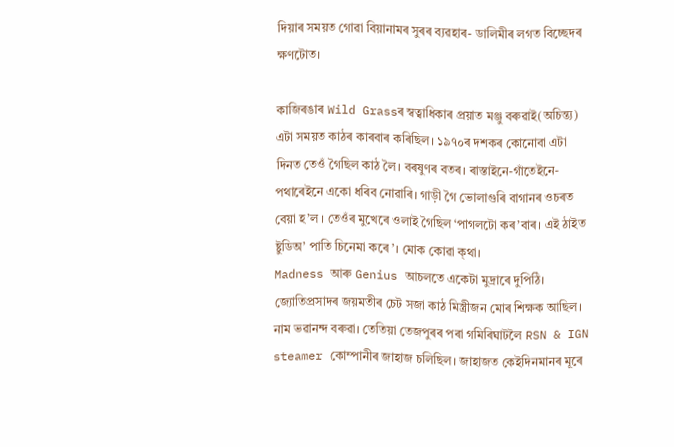দিয়াৰ সময়ত গোৱা বিয়ানামৰ সুৰৰ ব্যৱহাৰ- ডালিমীৰ লগত বিচ্ছেদৰ ক্ষণটোত।

কাজিৰঙাৰ Wild Grassৰ স্বত্বাধিকাৰ প্ৰয়াত মঞ্জু বৰুৱাই(অচিন্ত্য) এটা সময়ত কাঠৰ কাৰবাৰ কৰিছিল। ১৯৭০ৰ দশকৰ কোনোবা এটা দিনত তেওঁ গৈছিল কাঠ লৈ। বৰষুণৰ বতৰ। ৰাস্তাইনে-গাঁতেইনে-পথাৰেইনে একো ধৰিব নোৱাৰি। গাড়ী গৈ ভোলাগুৰি বাগানৰ ওচৰত বেয়া হ’ল । তেওঁৰ মুখেৰে ওলাই গৈছিল ‘পাগলটো কৰ’বাৰ। এই ঠাইত ষ্টুডিঅ’ পাতি চিনেমা কৰে’। মোক কোৱা ক্থা।
Madness আৰু Genius আচলতে একেটা মুদ্ৰাৰে দুপিঠি। জ্যোতিপ্ৰসাদৰ জয়মতীৰ চেট সজা কাঠ মিস্ত্ৰীজন মোৰ শিক্ষক আছিল। নাম ভৱানন্দ বৰুৱা। তেতিয়া তেজপুৰৰ পৰা গমিৰিঘাটলৈ RSN & IGN steamer কোম্পানীৰ জাহাজ চলিছিল। জাহাজত কেইদিনমানৰ মূৰে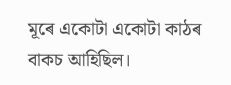মূৰে একোটা একোটা কাঠৰ বাকচ আহিছিল।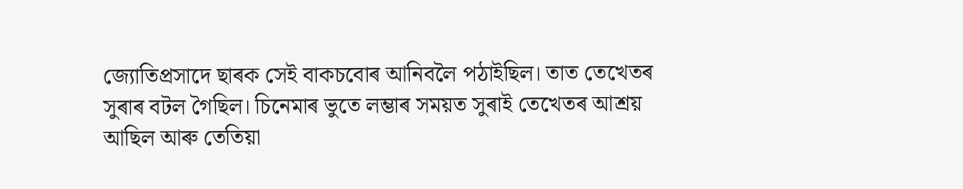জ্যোতিপ্ৰসাদে ছাৰক সেই বাকচবোৰ আনিবলৈ পঠাইছিল। তাত তেখেতৰ সুৰাৰ বটল গৈছিল। চিনেমাৰ ভুতে লম্ভাৰ সময়ত সুৰাই তেখেতৰ আশ্ৰয় আছিল আৰু তেতিয়া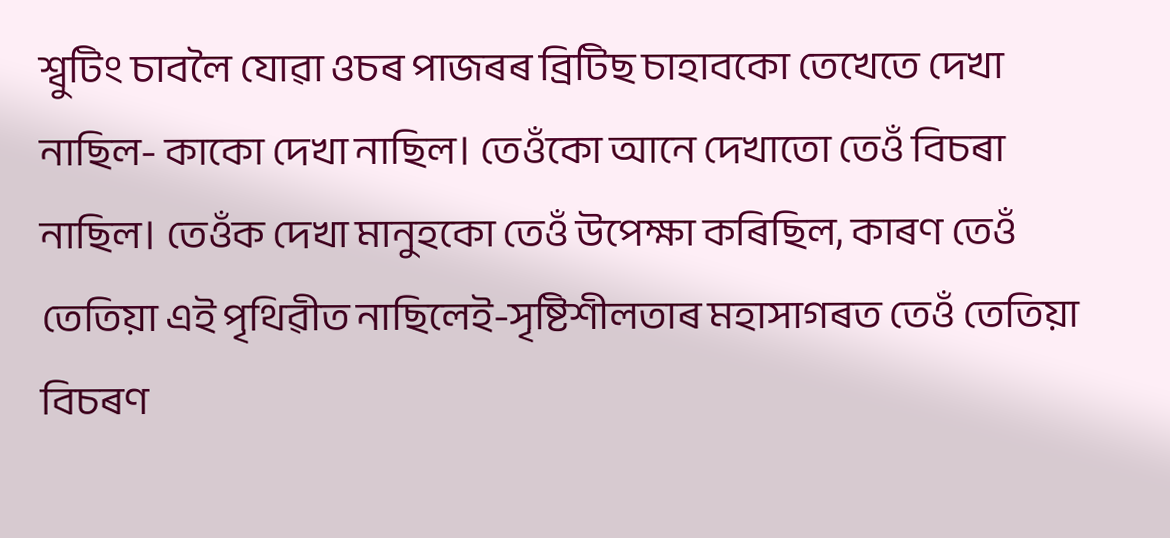শ্বুটিং চাবলৈ যোৱা ওচৰ পাজৰৰ ব্ৰিটিছ চাহাবকো তেখেতে দেখা নাছিল- কাকো দেখা নাছিল। তেওঁকো আনে দেখাতো তেওঁ বিচৰা নাছিল। তেওঁক দেখা মানুহকো তেওঁ উপেক্ষা কৰিছিল, কাৰণ তেওঁ তেতিয়া এই পৃথিৱীত নাছিলেই-সৃষ্টিশীলতাৰ মহাসাগৰত তেওঁ তেতিয়া বিচৰণ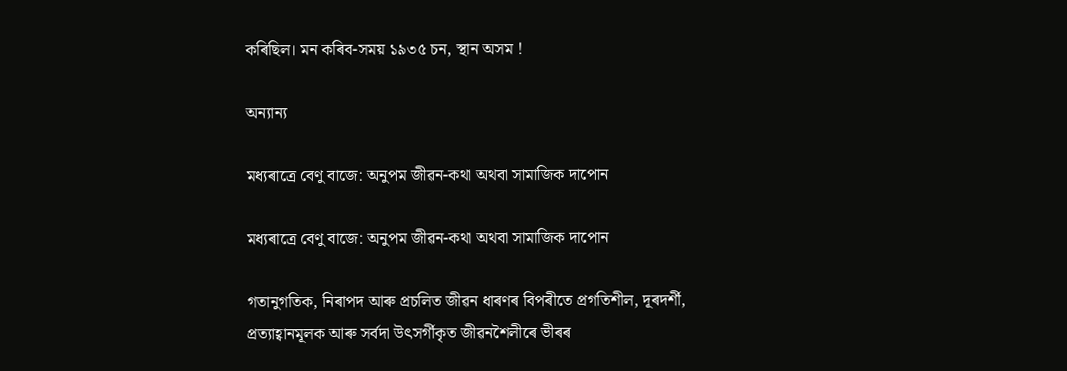কৰিছিল। মন কৰিব-সময় ১৯৩৫ চন, স্থান অসম !

অন্যান্য

মধ্যৰাত্ৰে বেণু বাজে: অনুপম জীৱন-কথা অথবা সামাজিক দাপোন

মধ্যৰাত্ৰে বেণু বাজে: অনুপম জীৱন-কথা অথবা সামাজিক দাপোন

গতানুগতিক, নিৰাপদ আৰু প্ৰচলিত জীৱন ধাৰণৰ বিপৰীতে প্ৰগতিশীল, দূৰদৰ্শী, প্ৰত্যাহ্বানমূলক আৰু সৰ্বদা উৎসৰ্গীকৃত জীৱনশৈলীৰে ভীৰৰ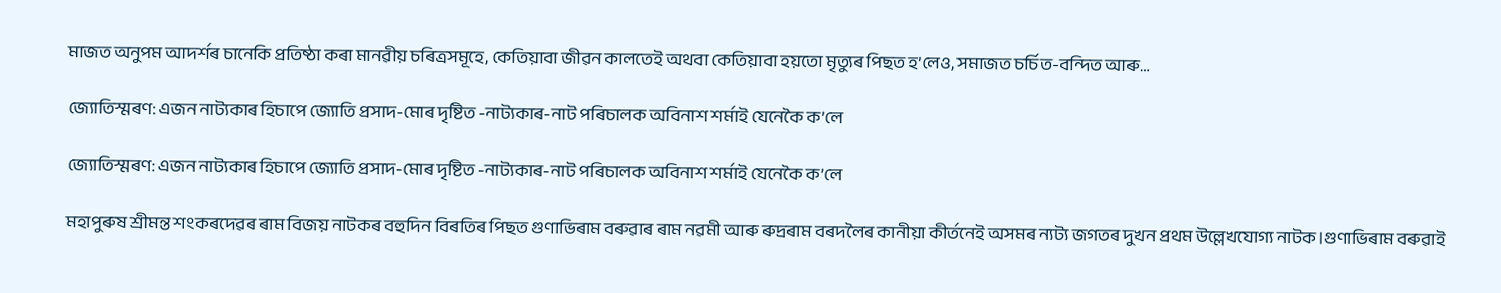মাজত অনুপম আদৰ্শৰ চানেকি প্ৰতিষ্ঠা কৰা মানৱীয় চৰিত্ৰসমূহে, কেতিয়াবা জীৱন কালতেই অথবা কেতিয়াবা হয়তো মৃত্যুৰ পিছত হ’লেও, সমাজত চৰ্চিত-বন্দিত আৰু…

জ্যোতিস্মৰণ: এজন নাট্যকাৰ হিচাপে জ্যোতি প্ৰসাদ-মোৰ দৃষ্টিত -নাট্যকাৰ-নাট পৰিচালক অবিনাশ শৰ্মাই যেনেকৈ ক’লে

জ্যোতিস্মৰণ: এজন নাট্যকাৰ হিচাপে জ্যোতি প্ৰসাদ-মোৰ দৃষ্টিত -নাট্যকাৰ-নাট পৰিচালক অবিনাশ শৰ্মাই যেনেকৈ ক’লে

মহাপুৰুষ শ্ৰীমন্ত শংকৰদেৱৰ ৰাম বিজয় নাটকৰ বহুদিন বিৰতিৰ পিছত গুণাভিৰাম বৰুৱাৰ ৰাম নৱমী আৰু ৰুদ্ৰৰাম বৰদলৈৰ কানীয়া কীৰ্তনেই অসমৰ ন্যট্য জগতৰ দুখন প্ৰথম উল্লেখযোগ্য নাটক।গুণাভিৰাম বৰুৱাই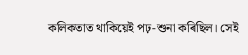কলিকতাত থাকিয়েই পঢ়-শুনা কৰিছিল। সেই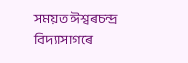সময়ত ঈশ্বৰচন্দ্ৰ বিদ্যাসাগৰে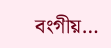বংগীয়…